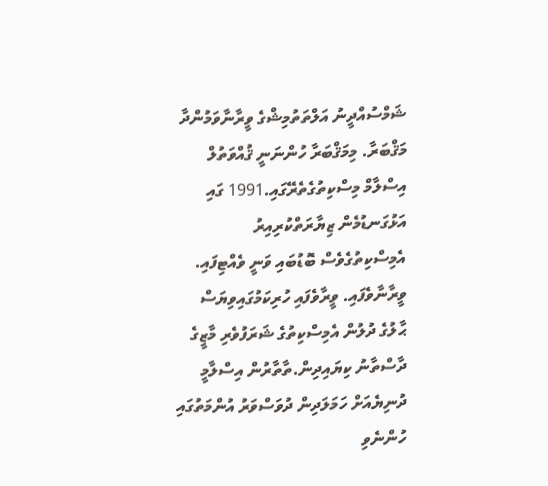ޝަމްސުއްދީނު އަލްތަތުމިޝްގެ ވީރާނާވަމުންދާ މަޤްބަރާ. މިމަޤްބަރާ ހުންނަނީ ޤުއްވަތުލް އިސްލާމް މިސްކިތުގެތެރޭގައި.1991 ގައި އަޅުގަނޑުމެން ޒިޔާރަތްކުރިއިރު އެމިސްކިތުގެވެސް ބޮޑުބައި ވަނީ ވެއްޓިފައި. ވީރާނާވެފައި. ވީރާވެފައި ހުރިކަމުގައިވިޔަސް ޙާލުގެ ދުލުން އެމިސްކިތުގެ ޝަރަފުވެރި މާޒީގެ ދާސްތާނު ކިޔައިދިން.ތާތާރުން އިސްލާމީ ދުނިޔެއަށް ހަމަލަދިން ދުވަސްވަރު އުންމަތުގައި ހުންނެވި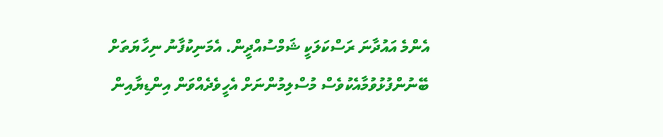އެންމެ އައުދާނަ ރަސްކަލަކީ ޝަމްސުއްދީން. އެމަނިކުފާނު ނިހާޔަތަށް ބޭނުންފުޅުވުމާއެކުވެސް މުސްލިމުންނަށް އެހީވެދެއްވަން އިންޑިޔާއިން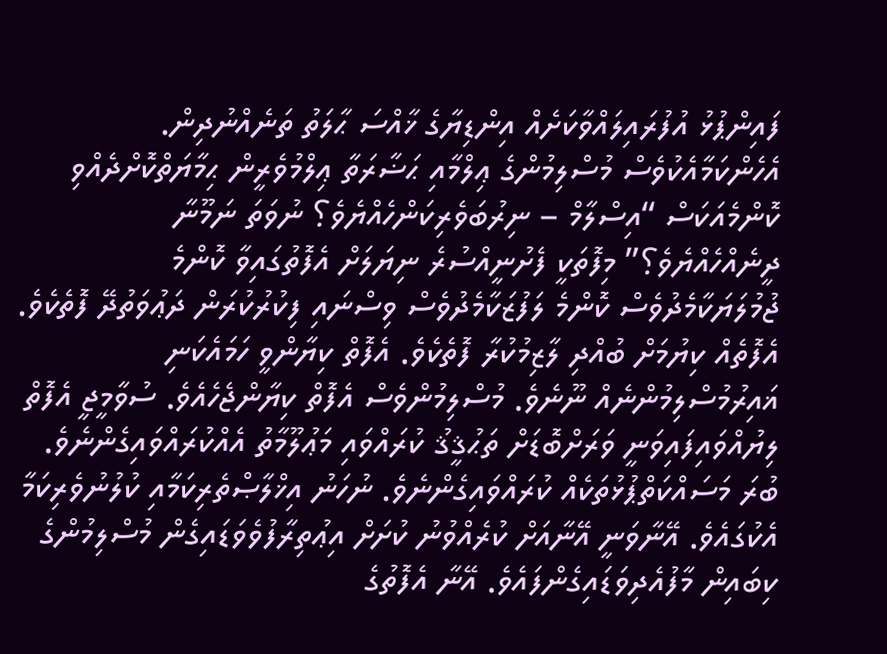ފައިންޕުޅު އުފުރައިލައްވާކަށެއް އިންޑިޔާގެ ޚާއްސަ ޙާލަތު ތަނެއްނުދިން. އެހެންކަމާއެކުވެސް މުސްލިމުންގެ ޢިލްމާއި ޙަޟާރަތާ ޢިލްމުވެރީން ޙިމާޔަތްކޮށްދެއްވި
ކޮންމެއަކަސް “އިސްލާމް – ނިރުބަވެރިކަންހެއްޔެވެ؟ ނުވަތަ ނަމޫނާ ދީނެއްހެއްޔެވެ؟” މިފޮތަކީ ފެށުނީއްސުރެ ނިޔަލަށް އެފޮތުގައިވާ ކޮންމެ ޖުމުލަޔަކާމެދުވެސް ކޮންމެ ލަފުޒަކާމެދުވެސް ވިސްނައި ފިކުރުކުރަން ދަޢުވަތުދޭ ފޮތެކެވެ. އެފޮތެއް ކިޔުމަށް ބުއްދި ލާޒިމުކުރާ ފޮތެކެވެ. އެފޮތް ކިޔާންވީ ހަމައެކަނި ޣައިރުމުސްލިމުންނެއް ނޫނެވެ. މުސްލިމުންވެސް އެފޮތް ކިޔާންޖެހެއެވެ. ސުވާމީޖީ އެފޮތް ލިޔުއްވައިފައިވަނީ ވަރަށްބޮޑަށް ތަޙުޤީޤު ކުރައްވައި މަޢުލޫމާތު އެއްކުރައްވައިގެންނެވެ. ބުރަ މަސައްކަތްޕުޅުތަކެއް ކުރައްވައިގެންނެވެ. ނުހަނު އިޚްލާޞްތެރިކަމާއި ކުލުނުވެރިކަމާ އެކުގައެވެ. އޭނާވަނީ އޭނާއަށް ކުރެއްވުނު ކުށަށް އިޢުތިރާފުވެވަޑައިގެން މުސްލިމުންގެ ކިބައިން މާފުއެދިވަޑައިގެންފައެވެ. އޭނާ އެފޮތުގެ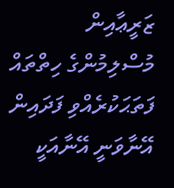ޒަރީޢާއިން މުސްލިމުންގެ ހިތްތައް ފަތަޙަކުރެއްވި ފަދައިން އޭނާވަނީ އޭނާއަކީ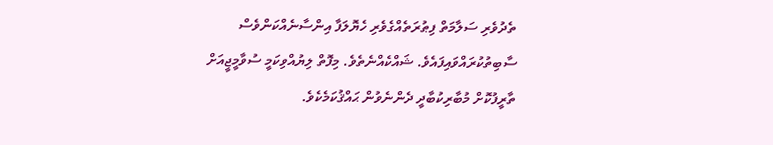ތެދުވެރި ސަލާމަތް ފިޠުރަތެއްގެވެރި ހެޔޮލަފާ އިންސާނެއްކަންވެސް ސާބިތުކުރައްވައިފައެވެ. ޝައްކެއްނެތެވެ. މިފޮތް ލިޔުއްވިކަމީ ސުވާމީޖީއަށް ތާރީފުކޮށް މުބާރިކުބާދީ ދެންނެވުން ޙައްޤުކަމެކެވެ.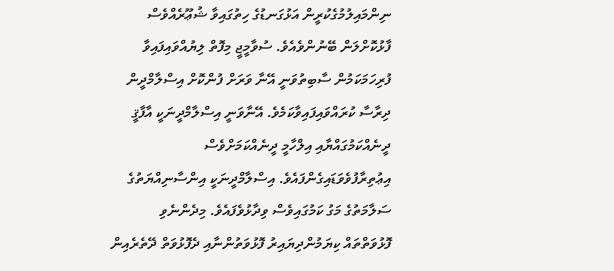ނިންމައިލުމުގެކުރީން އަޅުގަނޑުގެ ހިތުގައިވާ ޝުޢޫރެއްވެސް ފާޅުކޮށްލަން ބޭނުންވެއެވެ. ސުވާމީޖީ މިފޮތް ލިޔުއްވައިފައިވާ ފުރިހަމަކަމުން ސާބިތުވަނީ އޭނާ ވަރަށް ފުންކޮށް އިސްލާމްދީން ދިރާސާ ކުރައްވައިފައިވާކަމެވެ. އޭނާވަނީ އިސްލާމްދީނަކީ އާފާޤީ ދީނެއްކަމުގައްޔާއި އިލްހާމީ ދީނެއްކަމަށްވެސް އިޢުތިރާފުވެވަޑައިގެންފައެވެ. އިސްލާމްދީނަކީ އިންސާނިއްޔަތުގެ ސަލާމަތުގެ މަގު ކަމުގައިވެސް ވިދާޅުވެފައެވެ. މިދެންނެވި ފޮޅުވަތްތައް ކިޔަމުންދިޔައިރު ފޮޅުވަތުންނާއި ދެފޮޅުވަތް ދޭތެރެއިން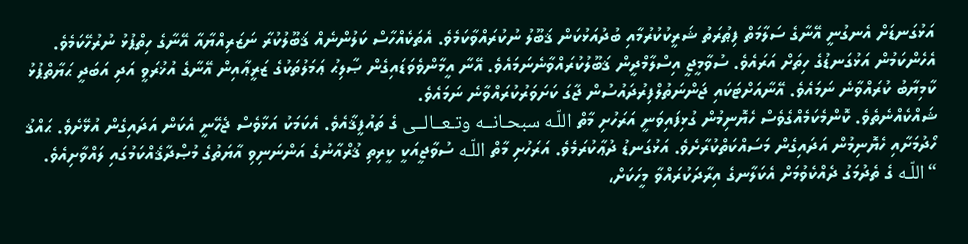އަޅުގަނޑަށް އެނގުނީ އޭނާގެ ސަލާމަތް ފިޠުރަތު ޝަރީކުކުރުމާއި ބުދުއަޅުކަން ޤަބޫލު ނުކުރައްވާކަމެވެ. އެތަކެއްހާސް ކަލުންނެއް ޤަބޫލުކުރާ ނަޒަރިއްޔާއާ އޭނާގެ ހިތްޕުޅު ނުރުހޭކަމެވެ. އެހެންކަމުން އަޅުގަނޑުގެ ހިތަށް އަރައެވެ. ސުވާމީޖީ އިސްލާމްދީން ޤަބޫލުކުރައްވާނެނަމައެވެ. އޭނާ އީމާންވެވަޑައިގެން ޞާލިޙު ޢަމަލުތަކުގެ ޒަރީޢާއިން އޭނާގެ އުޚުރަވީ އަދި އަބަދީ ޙަޔާތްޕުޅު ކާމިޔާބު ކުރައްވާނެ ނަމައެވެ. އޭނާއަށްޓަކައި ޖަންނަތުލްފިރުދައުސުން ޖާގަ ކަށަވަރުކުރައްވާނެ ނަމައެވެ.
ޝައްކެއްނެތެވެ. ކޮންމެކަމެއްގެވެސް ހެޔޮނިމުން ގުޅިފައިވަނީ އަރަހުށި މާތް اللّـه سبحـانــه وتـعــالــى ގެ ތައުފީޤާއެވެ. އެކަމަކު އަޅާވެސް ޖެހޭނީ އެކަން އަދައިގެން އުޅޭށެވެ. ޙައްޤު ހޯދުމަށާއި ހެޔޮނިމުން އަދައިގެން މަސައްކަތްކުރާށެވެ. އަޅުގަނޑު ދުޢާކުރަމެވެ. އަރަހުށި މާތް اللّـه ސުވާޖީއަކީ ކީރިތި ޤުރްއާނުގެ އަންނަނިވި އާޔަތުގެ މުޞްދާޤެއްކަމުގައި ލައްވާށިއެވެ.
“اللّـه ގެ ތެދުމަގު ދެއްކެވުމަށް އެކަލާނގެ އިރާދަކުރައްވާ މީހަކަށް،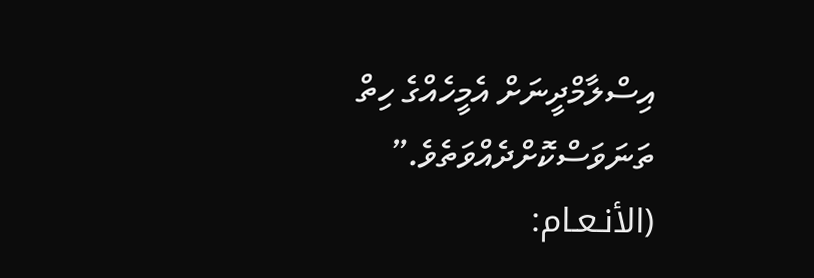އިސްލާމްދީނަށް އެމީހެއްގެ ހިތް ތަނަވަސްކޮށްދެއްވަތެވެ.” (الأنـعـام: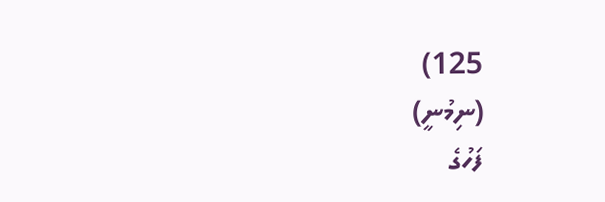125)
(ނިމުނީ)
ފަހުގެ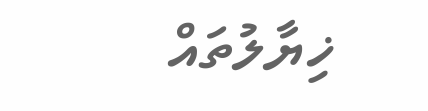ޚިޔާލުތައް